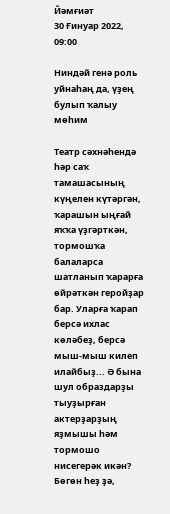Йәмғиәт
30 Ғинуар 2022, 09:00

Ниндәй генә роль уйнаһаң да, үҙең булып ҡалыу мөһим

Театр сәхнәһендә һәр саҡ тамашасының күңелен күтәргән, ҡарашын ыңғай яҡҡа үҙгәрткән, тормошҡа балаларса шатланып ҡарарға өйрәткән геройҙар бар. Уларға ҡарап берсә ихлас көләбеҙ, берсә мыш-мыш килеп илайбыҙ... Ә бына шул образдарҙы тыуҙырған актерҙарҙың яҙмышы һәм тормошо нисегерәк икән? Бөгөн һеҙ ҙә,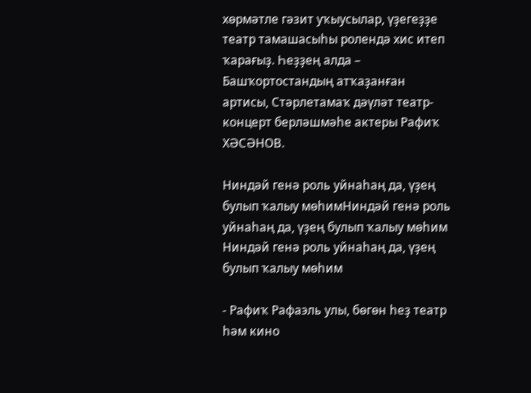хөрмәтле гәзит уҡыусылар, үҙегеҙҙе театр тамашасыһы ролендә хис итеп ҡарағыҙ. Һеҙҙең алда – Башҡортостандың атҡаҙанған артисы, Стәрлетамаҡ дәүләт театр-концерт берләшмәһе актеры Рафиҡ ХӘСӘНОВ.

Ниндәй генә роль уйнаһаң да, үҙең булып ҡалыу мөһимНиндәй генә роль уйнаһаң да, үҙең булып ҡалыу мөһим
Ниндәй генә роль уйнаһаң да, үҙең булып ҡалыу мөһим

- Рафиҡ Рафаэль улы, бөгөн һеҙ театр һәм кино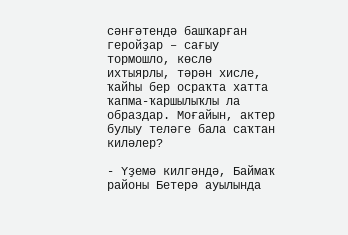сәнғәтендә башҡарған геройҙар – сағыу тормошло, көслө ихтыярлы, тәрән хисле, ҡайһы бер осраҡта хатта ҡапма-ҡаршылыҡлы ла образдар. Моғайын, актер булыу теләге бала саҡтан киләлер?

- Үҙемә килгәндә, Баймаҡ районы Бетерә ауылында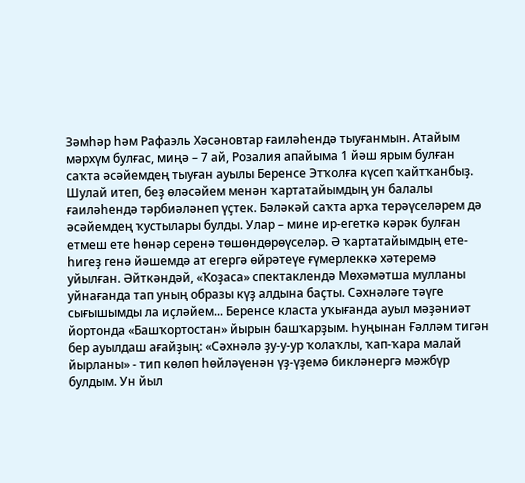Зәмһәр һәм Рафаэль Хәсәновтар ғаиләһендә тыуғанмын. Атайым мәрхүм булғас, миңә – 7 ай, Розалия апайыма 1 йәш ярым булған саҡта әсәйемдең тыуған ауылы Беренсе Этҡолға күсеп ҡайтҡанбыҙ. Шулай итеп, беҙ өләсәйем менән ҡартатайымдың ун балалы ғаиләһендә тәрбиәләнеп үҫтек. Бәләкәй саҡта арҡа терәүселәрем дә әсәйемдең ҡустылары булды. Улар – мине ир-егеткә кәрәк булған етмеш ете һөнәр серенә төшөндөрөүселәр. Ә ҡартатайымдың ете-һигеҙ генә йәшемдә ат егергә өйрәтеүе ғүмерлеккә хәтеремә уйылған. Әйткәндәй, «Ҡоҙаса» спектаклендә Мөхәмәтша мулланы уйнағанда тап уның образы күҙ алдына баҫты. Сәхнәләге тәүге сығышымды ла иҫләйем... Беренсе класта уҡығанда ауыл мәҙәниәт йортонда «Башҡортостан» йырын башҡарҙым. Һуңынан Ғәлләм тигән бер ауылдаш ағайҙың: «Сәхнәлә ҙу-у-ур ҡолаҡлы, ҡап-ҡара малай йырланы» - тип көлөп һөйләүенән үҙ-үҙемә бикләнергә мәжбүр булдым. Ун йыл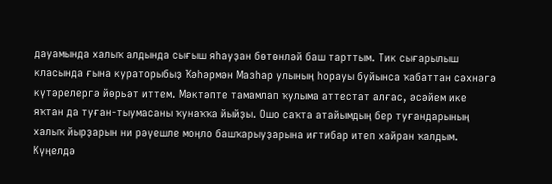дауамында халыҡ алдында сығыш яһауҙан бөтөнләй баш тарттым. Тик сығарылыш класында ғына кураторыбыҙ Ҡәһәрмән Мазһар улының һорауы буйынса ҡабаттан сәхнәгә күтәрелергә йөрьәт иттем. Мәктәпте тамамлап ҡулыма аттестат алғас, әсәйем ике яҡтан да туған-тыумасаны ҡунаҡҡа йыйҙы. Ошо саҡта атайымдың бер туғандарының халыҡ йырҙарын ни рәүешле моңло башҡарыуҙарына иғтибар итеп хайран ҡалдым. Күңелдә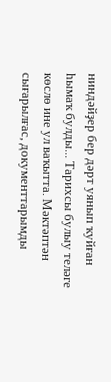ниндәйҙер бер дәрт уянып ҡуйған һымаҡ булды... Тарихсы булыу теләге көслө ине ул ваҡытта. Мәктәптән сығарылғас, документтарымды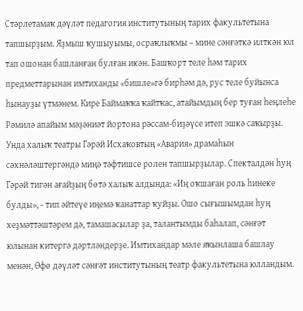Стәрлетамаҡ дәүләт педагогия институтының тарих факультетына тапшырҙым. Яҙмыш ҡушыуымы, осраҡлыҡмы – мине сәнғәткә илткән юл тап ошонан башланған булған икән. Башҡорт теле һәм тарих предметтарынан имтиханды «бишле»гә бирһәм дә, рус теле буйынса һынауҙы үтмәнем. Кире Баймаҡҡа ҡайтҡас, атайымдың бер туған һеңлеһе Рәмилә апайым мәҙәниәт йортона рәссам-биҙәүсе итеп эшкә саҡырҙы. Унда халыҡ театры Гәрәй Исхаҡовтың «Авария» драмаһын сәхнәләштергәндә миңә тәфтишсе ролен тапшырҙылар. Спекталдән һуң Гәрәй тигән ағайҙың бөтә халыҡ алдында: «Иң оҡшаған роль һинеке булды», - тип әйтеүе иңемә ҡанаттар ҡуйҙы. Ошо сығышымдан һуң хеҙмәттәштәрем дә, тамашасылар ҙа, талантымды баһалап, сәнғәт юлынан китергә дәртләндерҙе. Имтихандар мәле яҡынлаша башлау менән, Өфө дәүләт сәнғәт институтының театр факультетына юлландым.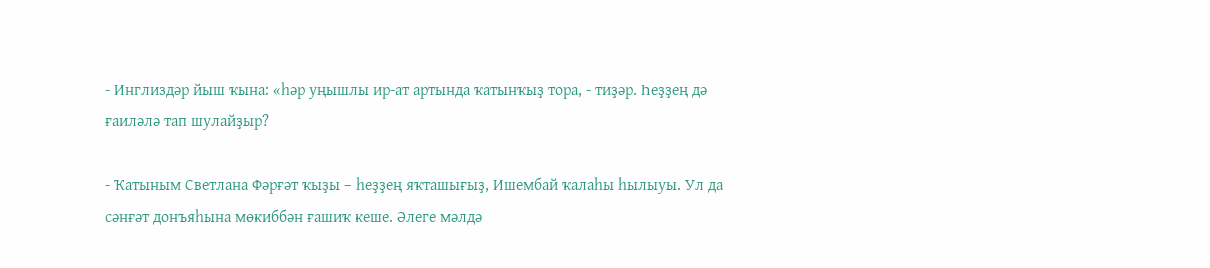- Инглиздәр йыш ҡына: «һәр уңышлы ир-ат артында ҡатынҡыҙ тора, - тиҙәр. Һеҙҙең дә ғаиләлә тап шулайҙыр?

- Ҡатыным Светлана Фәрғәт ҡыҙы – һеҙҙең яҡташығыҙ, Ишембай ҡалаһы һылыуы. Ул да сәнғәт донъяһына мөкиббән ғашиҡ кеше. Әлеге мәлдә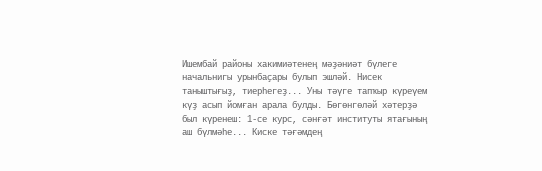Ишембай районы хакимиәтенең мәҙәниәт бүлеге начальнигы урынбаҫары булып эшләй. Нисек таныштығыҙ, тиерһегеҙ... Уны тәүге тапҡыр күреүем күҙ асып йомған арала булды. Бөгөнгөләй хәтерҙә был күренеш: 1-се курс, сәнғәт институты ятағының аш бүлмәһе... Киске тәғәмдең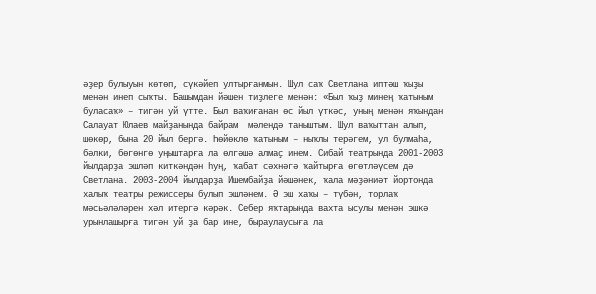әҙер булыуын көтөп, сүкәйеп ултырғанмын. Шул саҡ Светлана иптәш ҡыҙы менән инеп сыҡты. Башымдан йәшен тиҙлеге менән: «Был ҡыҙ минең ҡатыным буласаҡ» – тигән уй үтте. Был ваҡиғанан өс йыл үткәс, уның менән яҡындан Салауат Юлаев майҙанында байрам  мәлендә таныштым. Шул ваҡыттан алып, шөкөр, бына 20 йыл бергә. Һөйөклө ҡатыным – ныҡлы терәгем, ул булмаһа, бәлки, бөгөнгө уңыштарға ла өлгәшә алмаҫ инем. Сибай театрында 2001-2003 йылдарҙа эшләп киткәндән һуң, ҡабат сәхнәгә ҡайтырға өгөтләүсем дә Светлана. 2003-2004 йылдарҙа Ишембайҙа йәшәнек, ҡала мәҙәниәт йортонда халыҡ театры режиссеры булып эшләнем. Ә эш хаҡы – түбән, торлаҡ мәсьәләләрен хәл итергә кәрәк. Себер яҡтарында вахта ысулы менән эшкә урынлашырға тигән уй ҙа бар ине, быраулаусыға ла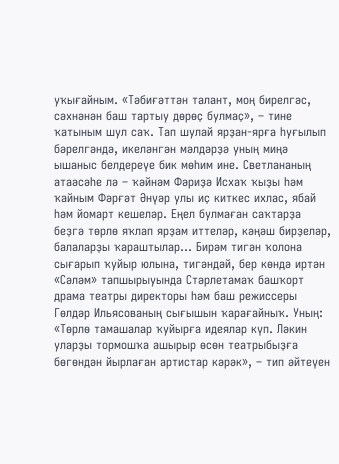уҡығайным. «Тәбиғәттән талант, моң бирелгәс, сәхнәнән баш тартыу дөрөҫ булмаҫ», – тине ҡатыным шул саҡ. Тап шулай ярҙан-ярға һуғылып бәрелгәндә, икеләнгән мәлдәрҙә уның миңә ышаныс белдереүе бик мөһим ине. Светлананың атаәсәһе лә – ҡәйнәм Фәриҙә Исхаҡ ҡыҙы һәм ҡайным Фәрғәт Әнүәр улы иҫ киткес ихлас, ябай һәм йомарт кешеләр. Еңел булмаған саҡтарҙа беҙгә төрлө яҡлап ярҙам иттеләр, кәңәш бирҙеләр, балаларҙы ҡараштылар... Бирәм тигән ҡолона сығарып ҡуйыр юлына, тигәндәй, бер көндә иртән «Сәләм» тапшырыуында Стәрлетамаҡ башҡорт драма театры директоры һәм баш режиссеры Гөлдәр Ильясованың сығышын ҡарағайныҡ. Уның: «Төрлө тамашалар ҡуйырға идеялар күп. Ләкин уларҙы тормошҡа ашырыр өсөн театрыбыҙға бөгөндән йырлаған артистар кәрәк», – тип әйтеүен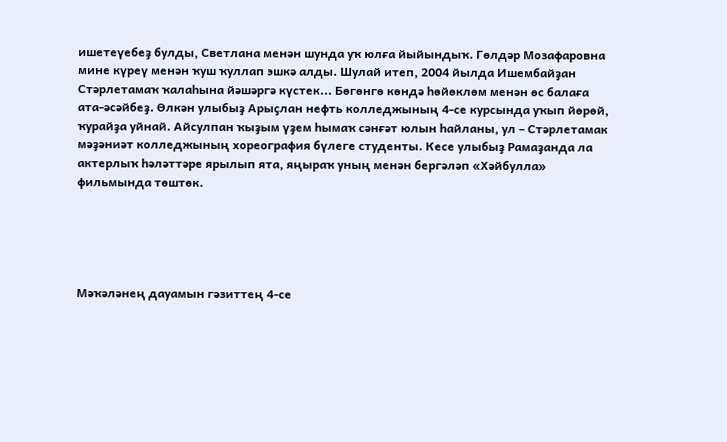ишетеүебеҙ булды, Светлана менән шунда уҡ юлға йыйындыҡ. Гөлдәр Мозафаровна мине күреү менән ҡуш ҡуллап эшкә алды. Шулай итеп, 2004 йылда Ишембайҙан Стәрлетамаҡ ҡалаһына йәшәргә күстек... Бөгөнгө көндә һөйөклөм менән өс балаға ата-әсәйбеҙ. Өлкән улыбыҙ Арыҫлан нефть колледжының 4-се курсында уҡып йөрөй, ҡурайҙа уйнай. Айсулпан ҡыҙым үҙем һымаҡ сәнғәт юлын һайланы, ул – Стәрлетамак мәҙәниәт колледжының хореография бүлеге студенты. Кесе улыбыҙ Рамаҙанда ла актерлыҡ һәләттәре ярылып ята, яңыраҡ уның менән бергәләп «Хәйбулла» фильмында төштөк.





Мәҡәләнең дауамын гәзиттең 4-се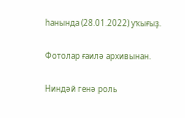һанында (28.01.2022) уҡығыҙ.

Фотолар ғаилә архивынан.

Ниндәй генә роль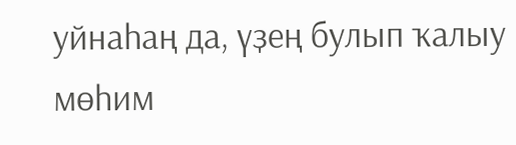уйнаһаң да, үҙең булып ҡалыу мөһим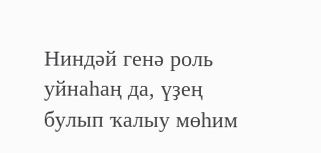Ниндәй генә роль уйнаһаң да, үҙең булып ҡалыу мөһим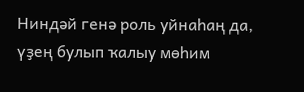Ниндәй генә роль уйнаһаң да, үҙең булып ҡалыу мөһим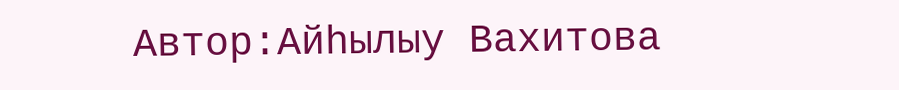Автор:Айһылыу Вахитова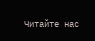Читайте нас